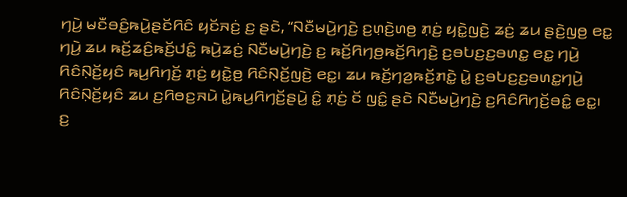ꤚꤣꤧ꤬ ꤗꤢꤪꤋꤢꤨ꤬ꤒꤣꤧ꤬ꤔꤢꤩꤖꤢꤨ ꤟꤢꤩꤏꤢꤦ꤬ ꤢ꤬ ꤔꤢꤧ, “ꤡꤢꤪꤗꤣꤧ꤬ꤚꤢꤧ꤬ ꤢ꤬ꤛ꤫ꤢꤧ꤬ꤛꤥ꤬ ꤊ꤫ꤢꤦ꤬ ꤟꤢꤧ꤭ꤜꤢꤧ꤬ ꤘꤢꤦ꤬ ꤘꤣ ꤔꤢꤧ꤬ꤜꤥ꤬ ꤕꤢ꤭ ꤚꤣꤧ꤬ ꤘꤣ ꤒꤢꤩ꤬ꤘꤢꤨ꤬ꤒꤢꤩ꤬ꤓꤢꤨ꤭ ꤒꤣꤧ꤬ꤘꤢꤦ꤬ ꤡꤢꤪꤗꤣꤧ꤬ꤚꤢꤧ꤬ ꤢ꤬ ꤒꤢꤩ꤬ꤖꤚꤥ꤬ꤒꤢꤩ꤬ꤖꤚꤢꤧ꤬ ꤢ꤬ꤋꤝꤢ꤬ꤢ꤬ꤋꤛꤢ꤭ ꤕꤢ꤭ ꤚꤣꤧ꤬ ꤖꤢꤨꤡ꤫ꤢꤩ꤬ꤟꤢꤨ ꤒꤣ꤬ꤖꤚꤢꤩ꤬ ꤊ꤫ꤢꤦ꤬ ꤟꤢꤧ꤭ꤥ꤬ ꤖꤢꤨꤡ꤫ꤢꤩ꤬ꤜꤢꤧ꤬ ꤕꤢ꤭꤯ ꤘꤣ ꤒꤢꤩ꤬ꤚꤤ꤬ꤒꤢꤩ꤬ꤊꤢꤧ꤭ ꤣꤧ꤭ ꤢ꤬ꤋꤝꤢ꤬ꤢ꤬ꤋꤛꤢ꤭ꤚꤣꤧ꤬ ꤖꤢꤨꤡ꤫ꤢꤩ꤬ꤟꤢꤨ ꤘꤣ ꤢ꤬ꤖꤥꤢ꤬ꤏꤣꤧ ꤣꤧ꤭ꤒꤣ꤬ꤖꤚꤢꤩ꤬ꤔꤣꤧ꤬ ꤢꤨ꤭ ꤊ꤫ꤢꤦ꤬ ꤢꤩ ꤜꤢꤨ꤭ ꤔꤢꤧ ꤡꤢꤪꤗꤣꤧ꤬ꤚꤢꤧ꤬ ꤢ꤬ꤖꤢꤨꤖꤚꤢꤩ꤬ꤋꤢꤨ꤭ ꤕꤢ꤭꤯
ꤢ꤬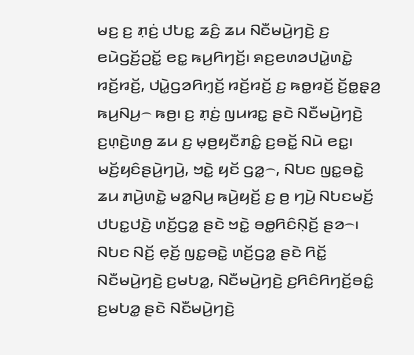ꤗꤢ꤬ ꤢ꤬ ꤊ꤫ꤢꤦ꤬ ꤓꤝꤢ꤭ ꤘꤢꤨ꤬ ꤘꤣ ꤡꤢꤪꤗꤣꤧ꤬ꤚꤢꤧ꤬ ꤢ꤬ ꤕꤣꤧꤞꤢꤩ꤬ꤑꤢꤩ꤭ ꤕꤢ꤭ ꤒꤣ꤬ꤖꤚꤢꤩ꤬꤯ ꤎꤢ꤬ꤕꤛꤤꤓꤣꤧ꤭ꤛꤢꤧ꤭ ꤙꤢꤩ꤬ꤙꤢꤩ꤬, ꤓꤣꤧ꤭ꤞꤤꤖꤚ꤫ꤢꤩ꤬ ꤙꤢꤩ꤬ꤙꤢꤩ꤬ ꤢ꤬ ꤒꤥ꤭ꤙꤢꤩ꤬ ꤢꤩ꤬ꤥ꤭ꤔ꤫ꤤ꤬ ꤒꤣ꤬ꤡꤣ꤬꤮ ꤒꤥ꤬꤯ ꤢ꤬ ꤊ꤫ꤢꤦ꤬ ꤜꤣꤙꤢ꤭ ꤔꤢꤧ ꤡꤢꤪꤗꤣꤧ꤬ꤚꤢꤧ꤬ ꤢ꤬ꤛ꤫ꤢꤧ꤬ꤛꤥ꤬ ꤘꤣ ꤢ꤬ ꤗ꤫ꤥ꤬ꤟꤢꤪꤊꤢꤨ꤭ ꤢ꤬ꤋꤢꤩ꤭ ꤡꤣꤧ ꤕꤢ꤭꤯
ꤗꤢꤩ꤬ꤟꤢꤨꤔꤣꤧ꤬ꤚꤣꤧ꤬, ꤠꤢꤧ꤭ ꤟꤢꤩ ꤞꤤ꤭꤮, ꤡꤝꤢ ꤜꤢ꤭ꤋꤢꤧ꤭ ꤘꤣ ꤊꤣꤧ꤬ꤛꤢꤧ꤭ ꤗꤤ꤭ꤡꤣ꤬ ꤒꤣꤧ꤬ꤟꤢꤩ꤬ ꤢ꤬ ꤥ꤬ ꤚꤣꤧ꤬ ꤡꤝꤢꤗꤢꤩ꤬ ꤓꤝꤢ꤭ꤓꤢꤧ꤬ ꤛꤢꤩ꤬ꤞꤤ꤭ ꤔꤢꤧ ꤠꤢꤧ꤭ ꤋꤥ꤭ꤖꤢꤨꤡ꤫ꤢꤩ꤬ ꤔꤤ꤮꤯ ꤡꤝꤢ ꤡꤢꤩ꤬ ꤕ꤫ꤢꤩ꤬ ꤜꤢ꤭ꤋꤢꤧ꤭ ꤛꤢꤩ꤬ꤞꤤ꤭ ꤔꤢꤧ ꤖꤢꤩ꤭ ꤡꤢꤪꤗꤣꤧ꤬ꤚꤢꤧ꤬ ꤢ꤬ꤗꤝꤤ꤭, ꤡꤢꤪꤗꤣꤧ꤬ꤚꤢꤧ꤬ ꤢ꤬ꤖꤢꤨꤖꤚꤢꤩ꤬ꤋꤢꤨ꤭ ꤢ꤬ꤗꤝꤤ꤭ ꤔꤢꤧ ꤡꤢꤪꤗꤣꤧ꤬ꤚꤢꤧ꤬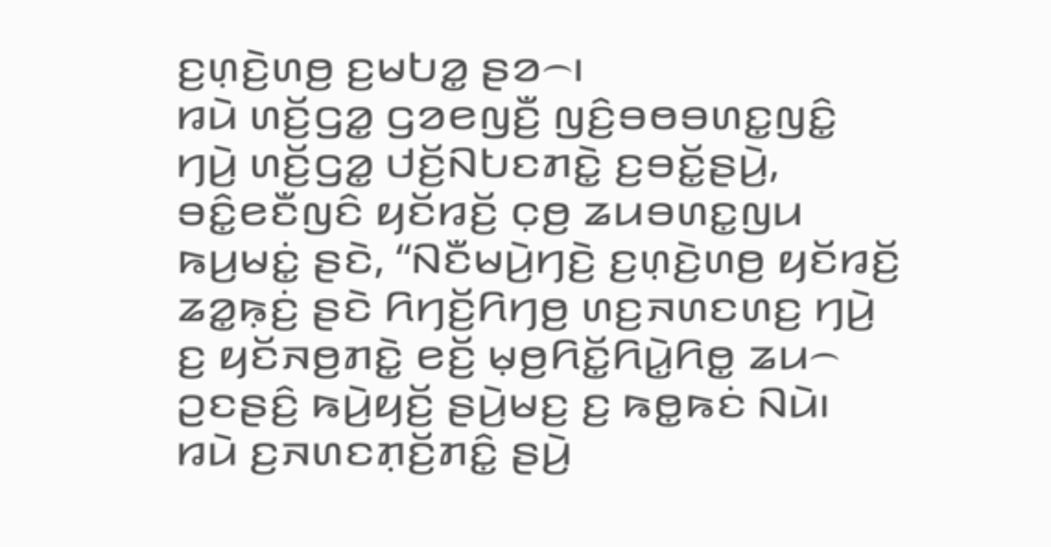ꤢ꤬ꤛ꤫ꤢꤧ꤬ꤛꤥ꤬ ꤢ꤬ꤗꤝꤤ꤭ ꤔꤤ꤮꤯
ꤙꤣꤧ ꤛꤢꤩ꤬ꤞꤤ꤭ ꤞꤤꤕꤜꤢꤪ꤬ ꤜꤢꤨ꤬ꤋꤥꤋꤛꤢ꤭ꤜꤢꤨ꤭ ꤚꤣꤧ꤬ ꤛꤢꤩ꤬ꤞꤤ꤭ ꤓꤢꤩ꤬ꤡꤝꤢꤊꤢꤧ꤭ ꤢ꤬ꤋꤢꤩ꤭ꤔꤣꤧ꤬, ꤋꤢꤨ꤭ꤕꤢꤪꤜꤢꤨ ꤟꤢꤩꤙꤢꤩ꤬ ꤍ꤫ꤥ꤬ ꤘꤣꤋꤛꤢ꤭ꤜꤣ ꤒꤣ꤬ꤗꤢꤦ꤭ ꤔꤢꤧ, “ꤡꤢꤪꤗꤣꤧ꤬ꤚꤢꤧ꤬ ꤢ꤬ꤛ꤫ꤢꤧ꤬ꤛꤥ꤬ ꤟꤢꤩꤙꤢꤩ꤬ ꤘꤤ꤭ꤒ꤫ꤢꤦ꤬ ꤔꤢꤧ ꤖꤚꤢꤩ꤬ꤖꤚꤥ꤬ ꤛꤢ꤬ꤏꤛꤢꤛꤢ꤬ ꤚꤣꤧ꤬ ꤢ꤬ ꤟꤢꤩꤏꤥ꤬ꤊꤢꤧ꤭ ꤕꤢꤩ꤬ ꤗ꤫ꤥ꤬ꤖꤢꤩ꤭ꤖꤣꤧ꤭ꤖꤥ꤭ ꤘꤣ꤮ ꤑꤢꤔꤢꤨ꤬ ꤒꤣꤧ꤬ꤟꤢꤩ꤬ ꤔꤣꤧ꤬ꤗꤢ꤬ ꤢ꤬ ꤒꤥ꤭ꤒꤢꤦ ꤡꤣꤧ꤯
ꤙꤣꤧ ꤢ꤬ꤏꤛꤢꤊ꤫ꤢꤩ꤬ꤊꤢꤨ꤭ ꤔꤣꤧ꤬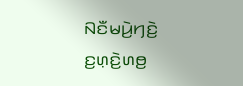ꤡꤢꤪꤗꤣꤧ꤬ꤚꤢꤧ꤬ ꤢ꤬ꤛ꤫ꤢꤧ꤬ꤛꤥ꤬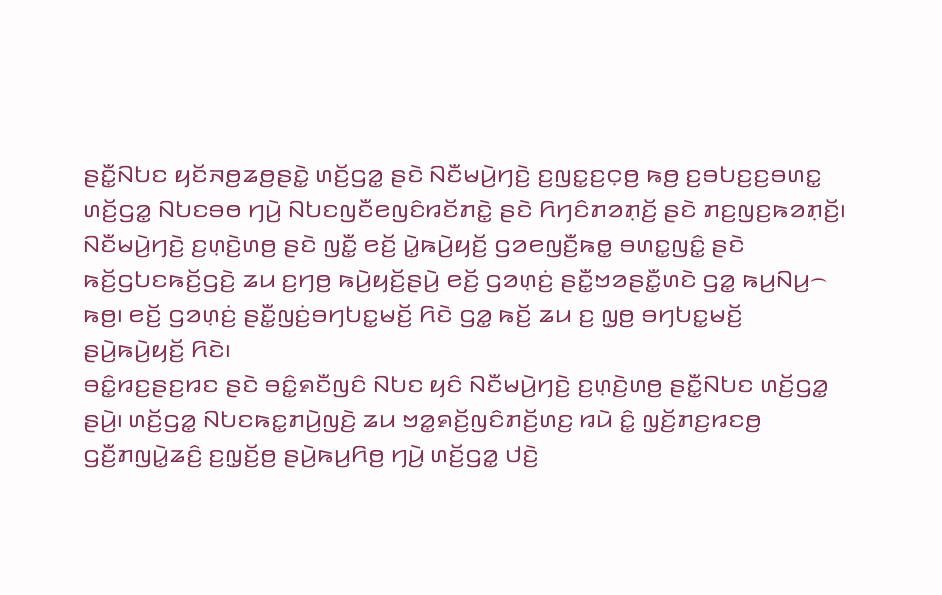ꤔꤢꤪ꤭ꤡꤝꤢ ꤟꤢꤩꤏꤥ꤬ꤘꤥ꤬ꤔꤢꤧ꤭ ꤛꤢꤩ꤬ꤞꤤ꤭ ꤔꤢꤧ ꤡꤢꤪꤗꤣꤧ꤬ꤚꤢꤧ꤬ ꤢ꤬ꤜꤢ꤭ꤢ꤬ꤍ꤫ꤥ꤬ ꤒꤥ꤬ ꤢ꤬ꤋꤝꤢ꤬ꤢ꤬ꤋꤛꤢ꤭ ꤛꤢꤩ꤬ꤞꤤ꤭ ꤡꤝꤢꤋꤥ ꤚꤣꤧ꤬ ꤡꤝꤢꤜꤢꤪꤕꤜꤢꤨꤙꤢꤩꤊꤢꤧ꤭ ꤔꤢꤧ ꤖꤚꤢꤨꤊꤤꤊ꤫ꤢꤩ꤬ ꤔꤢꤧ ꤊꤢ꤬ꤜꤢ꤬ꤒꤤꤊ꤫ꤢꤩ꤬꤯
ꤡꤢꤪꤗꤣꤧ꤬ꤚꤢꤧ꤬ ꤢ꤬ꤛ꤫ꤢꤧ꤬ꤛꤥ꤬ ꤔꤢꤧ ꤜꤢꤪ꤭ ꤕꤢꤩ꤬ ꤣꤧ꤭ꤒꤣꤧ꤬ꤟꤢꤩ꤬ ꤞꤤꤕꤜꤢꤪ꤬ꤒꤥ꤭ ꤋꤛꤢ꤭ꤜꤢꤨ꤭ ꤔꤢꤧ ꤒꤢꤩ꤬ꤞꤝꤢꤒꤢꤩ꤬ꤞꤢꤧ꤬ ꤘꤣ ꤢ꤬ꤚꤥ꤬ ꤒꤣꤧ꤬ꤟꤢꤩ꤬ꤔꤣꤧ꤬ ꤕꤢꤩ꤬ ꤞꤤꤛ꤫ꤢꤦ꤬ ꤔꤢꤪ꤭ꤠꤤꤔꤢꤪ꤭ꤛꤢꤧ ꤞꤤ꤭ ꤒꤣ꤬ꤡꤣ꤬꤮ ꤒꤥ꤬꤯ ꤕꤢꤩ꤬ ꤞꤤꤛ꤫ꤢꤦ꤬ ꤔꤢꤪ꤭ꤜꤢꤦ꤬ꤋꤚꤝꤢ꤭ꤗꤢꤩ꤬ ꤖꤢꤧ ꤞꤤ꤭ ꤒꤢꤩ꤬ ꤘꤣ ꤢ꤬ ꤜ꤫ꤥ꤬ ꤋꤚꤝꤢ꤭ꤗꤢꤩ꤬ ꤔꤣꤧ꤬ꤒꤣꤧ꤬ꤟꤢꤩ꤬ ꤖꤢꤧ꤯
ꤋꤢꤨ꤭ꤙꤢ꤬ꤔꤢ꤬ꤙꤢ ꤔꤢꤧ ꤋꤢꤨ꤭ꤎꤢꤪꤜꤢꤨ ꤡꤝꤢ ꤟꤢꤨ ꤡꤢꤪꤗꤣꤧ꤬ꤚꤢꤧ꤬ ꤢ꤬ꤛ꤫ꤢꤧ꤬ꤛꤥ꤬ ꤔꤢꤪ꤭ꤡꤝꤢ ꤛꤢꤩ꤬ꤞꤤ꤭ ꤔꤣꤧ꤬꤯ ꤛꤢꤩ꤬ꤞꤤ꤭ ꤡꤝꤢꤒꤢ꤭ꤊꤣꤧ꤬ꤜꤢꤧ꤬ ꤘꤣ ꤠꤤ꤭ꤎꤢꤩ꤬ꤜꤢꤨꤊꤢꤩ꤬ꤛꤢ꤬ ꤙꤣꤧ ꤢꤨ꤭ ꤜ꤫ꤢꤩ꤬ꤊꤢ꤬ꤙꤢꤥ꤬ ꤞꤢꤪ꤬ꤊꤜꤣꤧ꤭ꤘꤢꤨ꤬ ꤢ꤬ꤜ꤫ꤢꤩ꤬ꤥ꤬ ꤔꤣꤧ꤬ꤒꤣ꤬ꤖꤥ꤬ ꤚꤣꤧ꤬ ꤛꤢꤩ꤬ꤞꤤ꤭ ꤓꤢꤧ꤬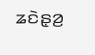ꤘꤢꤧꤔ꤫ꤤ꤬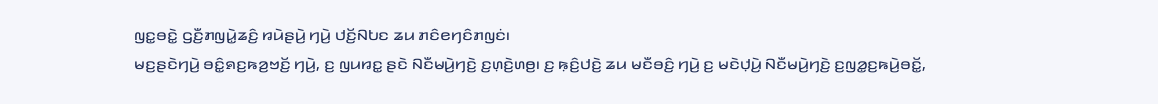ꤜꤢ꤭ꤋꤢꤧ꤭ ꤞꤢꤪ꤬ꤊꤜꤣꤧ꤭ꤘꤢꤨ꤬ ꤙꤣꤧꤔꤣꤧ꤬ ꤚꤣꤧ꤬ ꤓꤢꤩ꤬ꤡꤝꤢ ꤘꤣ ꤊꤢꤨꤕꤚꤢꤨꤊꤜꤢꤦ꤯
ꤗꤢ꤬ꤔꤢꤧꤚꤣꤧ꤬ ꤋꤢꤨ꤭ꤎꤢ꤬ꤒꤤ꤬ꤠꤢꤩ꤬ ꤚꤣꤧ꤬, ꤢ꤬ ꤜꤣꤙꤢ꤭ ꤔꤢꤧ ꤡꤢꤪꤗꤣꤧ꤬ꤚꤢꤧ꤬ ꤢ꤬ꤛ꤫ꤢꤧ꤬ꤛꤥ꤬꤯ ꤢ꤬ ꤒ꤫ꤢꤨ꤬ꤓꤢꤧ꤬ ꤘꤣ ꤗꤢꤪꤋꤢꤨ꤬ ꤚꤣꤧ꤬ ꤢ꤬ ꤗꤢꤧꤓ꤫ꤣꤧ꤬ ꤡꤢꤪꤗꤣꤧ꤬ꤚꤢꤧ꤬ ꤢ꤬ꤜꤤ꤭ꤢ꤬ꤒꤣꤧ꤬ꤋꤢꤩ꤭,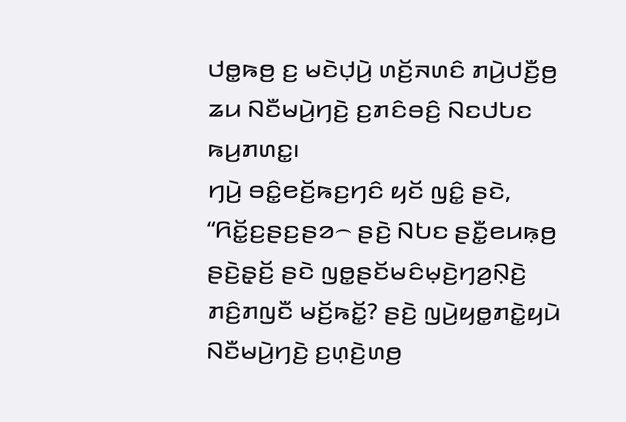ꤓꤥ꤭ꤒꤥ꤬ ꤢ꤬ ꤗꤢꤧꤓ꤫ꤣꤧ꤬ ꤛꤢꤩ꤬ꤏꤛꤢꤨ ꤊꤣꤧ꤬ꤓꤢꤪ꤬ꤥ꤬ ꤘꤣ ꤡꤢꤪꤗꤣꤧ꤬ꤚꤢꤧ꤬ ꤢ꤬ꤊꤢꤨꤋꤢꤨ꤬ ꤡꤢꤓꤝꤢ ꤒꤣ꤬ꤊꤛꤢ꤭꤯
ꤚꤣꤧ꤬ ꤋꤢꤨ꤭ꤕꤢꤩ꤬ꤒꤢ꤬ꤚꤢꤨ ꤟꤢꤩ ꤜꤢꤨ꤭ ꤔꤢꤧ, “ꤖꤢꤩ꤭ꤢ꤬ꤔꤢ꤬ꤔꤤ꤮ ꤔꤢꤧ꤬ ꤡꤝꤢ ꤔꤢꤪ꤭ꤕꤣꤒ꤫ꤥ꤬ ꤔꤢꤧ꤬ꤔ꤫ꤢꤩ꤬ ꤔꤢꤧ ꤜꤥ꤭ꤔꤢꤩꤗꤢꤨꤗ꤫ꤢꤧ꤬ꤚꤤ꤬ꤡ꤫ꤢꤧ꤬ ꤊꤢꤨ꤬ꤊꤜꤢꤪ ꤗꤢꤩ꤬ꤒꤢꤩ꤭? ꤔꤢꤧ꤬ ꤜꤣꤧ꤬ꤟꤥ꤭ꤊꤢꤧ꤭ꤟꤣꤧ ꤡꤢꤪꤗꤣꤧ꤬ꤚꤢꤧ꤬ ꤢ꤬ꤛ꤫ꤢꤧ꤬ꤛꤥ꤬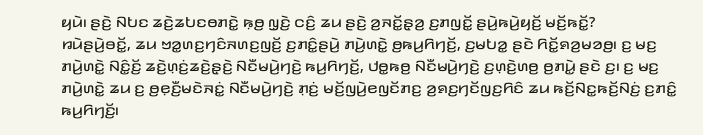ꤟꤣꤧ꤯ ꤔꤢꤧ꤬ ꤡꤝꤢ ꤘꤢꤧ꤬ꤘꤝꤢꤥꤊꤢꤧ꤭ ꤒ꤫ꤥ꤬ ꤜ꤫ꤢꤧ꤬ ꤍꤢꤨ꤬ ꤘꤣ ꤔꤢꤧ꤬ ꤤ꤬ꤏꤢꤩ꤭ꤔ꤫ꤤ꤬ ꤢ꤬ꤊꤜꤢꤩ꤭ ꤔꤣꤧ꤬ꤒꤣꤧ꤬ꤟꤢꤩ꤬ ꤗꤢꤩ꤬ꤒꤢꤩ꤭?
ꤙꤣꤧꤔꤣꤧ꤬ꤋꤢꤩ꤭, ꤘꤣ ꤠꤤ꤭ꤛꤢ꤬ꤚꤢꤨꤏꤛꤢ꤬ꤜꤢꤩ꤬ ꤢ꤬ꤊꤢꤨ꤭ꤔꤣꤧ꤬ ꤊꤣꤧ꤬ꤛꤢꤧ꤭ ꤥ꤬ꤒꤣ꤬ꤖꤚꤢꤩ꤬, ꤢ꤬ꤗꤝꤤ꤭ ꤔꤢꤧ ꤖꤢꤩ꤭ꤎꤤ꤬ꤗꤤꤥ꤬꤯ ꤢ꤬ ꤗꤢ꤬ ꤊꤣꤧ꤬ꤛꤢꤧ꤭ ꤡꤢꤨ꤭ꤢꤩ꤬ ꤘꤢꤧ꤬ꤛ꤫ꤢꤦ꤬ꤘꤢꤧ꤬ꤔ꤫ꤢꤧ꤬ ꤡꤢꤪꤗꤣꤧ꤬ꤚꤢꤧ꤬ ꤒꤣ꤬ꤖꤚꤢꤩ꤬, ꤓꤥ꤭ꤒꤥ꤬ ꤡꤢꤪꤗꤣꤧ꤬ꤚꤢꤧ꤬ ꤢ꤬ꤛ꤫ꤢꤧ꤬ꤛꤥ꤬ ꤥ꤬ꤊꤣꤧ꤭ ꤔꤢꤧ ꤢ꤬꤯ ꤢ꤬ ꤗꤢ꤬ ꤊꤣꤧ꤬ꤛꤢꤧ꤭ ꤘꤣ ꤢ꤬ ꤥ꤬ꤕ꤫ꤢꤪ꤬ꤗꤢꤧꤏꤢꤦ꤭ ꤡꤢꤪꤗꤣꤧ꤬ꤚꤢꤧ꤬ ꤊ꤫ꤢꤦ꤬ ꤗꤢꤩ꤬ꤜꤣꤧ꤬ꤕꤜꤢꤩꤊꤢ꤬ ꤤ꤬ꤎꤢ꤬ꤚꤢꤩꤜꤢ꤬ꤖꤢꤨ ꤘꤣ ꤒꤢꤩ꤬ꤡꤢ꤭ꤒꤢꤩ꤬ꤡꤢꤦ꤬ ꤢ꤬ꤊꤢꤨ꤭ ꤒꤣ꤬ꤖꤚꤢꤩ꤬꤯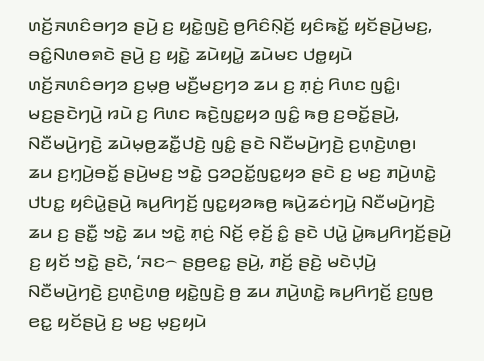ꤛꤢꤩ꤬ꤏꤛꤢꤨꤋꤚꤤ ꤔꤣꤧ꤬ ꤢ꤬ ꤟꤢꤧ꤭ꤜꤢꤧ꤬ ꤥ꤬ꤖꤢꤨꤡ꤫ꤢꤩ꤬ ꤟꤢꤨꤒꤢꤩ꤭ ꤟꤢꤩꤔꤣꤧ꤬ꤗꤢ꤬, ꤋꤢꤨ꤭ꤡꤛꤥꤎꤢꤧ ꤔꤣꤧ꤬ ꤢ꤬ ꤟꤢꤧ꤭ ꤘꤣꤧꤟꤣꤧ꤭ ꤘꤣꤧꤗꤢ ꤓꤥ꤭ꤟꤣꤧ ꤛꤢꤩ꤬ꤏꤛꤢꤨꤋꤚꤤ ꤢ꤬ꤗ꤫ꤥ꤬ ꤗꤢꤪ꤬ꤗꤢ꤬ꤚꤤ ꤘꤣ ꤢ꤬ ꤊ꤫ꤢꤦ꤬ ꤖꤛꤢ ꤜꤢꤨ꤭꤯ ꤗꤢ꤬ꤔꤢꤧꤚꤣꤧ꤬ ꤙꤣꤧ ꤢ꤬ ꤖꤛꤢ ꤒꤢꤧ꤬ꤜꤢ꤭ꤟꤤ ꤜꤢꤨ꤭ ꤒꤥ꤬ ꤢ꤬ꤋꤢꤩ꤭ꤔꤣꤧ꤬, ꤡꤢꤪꤗꤣꤧ꤬ꤚꤢꤧ꤬ ꤘꤣꤧꤗ꤫ꤥ꤬ꤘꤢꤪ꤭ꤓꤢꤧ꤬ ꤜꤢꤨ꤭ ꤔꤢꤧ ꤡꤢꤪꤗꤣꤧ꤬ꤚꤢꤧ꤬ ꤢ꤬ꤛ꤫ꤢꤧ꤬ꤛꤥ꤬꤯
ꤘꤣ ꤢ꤬ꤚ꤫ꤣꤧ꤬ꤋꤢꤩ꤭ ꤔꤣꤧ꤬ꤗꤢ꤬ ꤠꤢꤧ꤭ ꤞꤤꤑꤢꤩ꤭ꤜꤢ꤭ꤟꤤ ꤔꤢꤧ ꤢ꤬ ꤗꤢ꤬ ꤊꤣꤧ꤬ꤛꤢꤧ꤭ ꤓꤝꤢ꤭ ꤟꤢꤨꤣꤧ꤭ꤔꤣꤧ꤬ ꤒꤣ꤬ꤖꤚꤢꤩ꤬ ꤜꤢ꤭ꤟꤤꤒꤥ꤬ ꤒꤣꤧ꤬ꤘꤢꤦꤚꤣꤧ꤬ ꤡꤢꤪꤗꤣꤧ꤬ꤚꤢꤧ꤬ ꤘꤣ ꤢ꤬ ꤔꤢꤪ꤭ ꤠꤢꤧ꤭ ꤘꤣ ꤠꤢꤧ꤭ ꤊ꤫ꤢꤦ꤬ ꤡꤢꤩ꤬ ꤕ꤫ꤢꤩ꤬ ꤢꤨ꤭ ꤔꤢꤧ ꤓꤣꤧ꤭ ꤣꤧ꤭ꤒꤣ꤬ꤖꤚꤢꤩ꤬ꤔꤣꤧ꤬ ꤢ꤬ ꤟꤢꤩ ꤠꤢꤧ꤭ ꤔꤢꤧ, ‘ꤏꤢ꤮ ꤔꤥ꤬ꤕꤢ꤭ ꤔꤣꤧ꤬, ꤊꤢꤩ꤬ ꤔꤢꤧ꤬ ꤗꤢꤧꤓ꤫ꤣꤧ꤬ ꤡꤢꤪꤗꤣꤧ꤬ꤚꤢꤧ꤬ ꤢ꤬ꤛ꤫ꤢꤧ꤬ꤛꤥ꤬ ꤟꤢꤧ꤭ꤜꤢꤧ꤬ ꤥ꤬ ꤘꤣ ꤊꤣꤧ꤬ꤛꤢꤧ꤭ ꤒꤣ꤬ꤖꤚꤢꤩ꤬ ꤢ꤬ꤜꤥ꤬ ꤕꤢ꤭ ꤟꤢꤩꤔꤣꤧ꤬ ꤢ꤬ ꤗꤢ꤬ ꤗ꤫ꤢ꤬ꤟꤣꤧ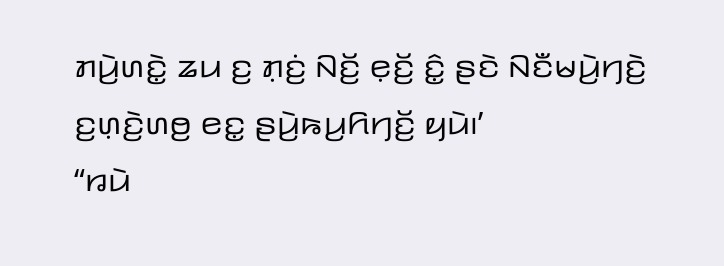ꤊꤣꤧ꤬ꤛꤢꤧ꤭ ꤘꤣ ꤢ꤬ ꤊ꤫ꤢꤦ꤬ ꤡꤢꤩ꤬ ꤕ꤫ꤢꤩ꤬ ꤢꤨ꤭ ꤔꤢꤧ ꤡꤢꤪꤗꤣꤧ꤬ꤚꤢꤧ꤬ ꤢ꤬ꤛ꤫ꤢꤧ꤬ꤛꤥ꤬ ꤕꤢ꤭ ꤔꤣꤧ꤬ꤒꤣ꤬ꤖꤚꤢꤩ꤬ ꤟꤣꤧ꤯’
“ꤙꤣꤧ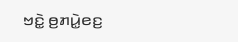ꤠꤢꤧ꤭ ꤥ꤬ꤊꤣꤧ꤭ꤕꤢ꤬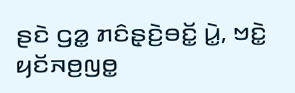ꤔꤢꤧ ꤞꤤ꤭ ꤊꤢꤨꤔ꤫ꤢꤧ꤬ꤋꤢꤩ꤭ ꤣꤧ꤭, ꤠꤢꤧ꤭ ꤟꤢꤩꤏꤥ꤬ꤜꤥ꤭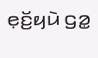ꤕ꤫ꤢꤩ꤬ꤟꤣꤧ ꤞꤤ꤭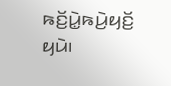ꤒꤢꤩ꤬ꤣꤧ꤭ꤒꤣꤧ꤬ꤟꤢꤩ꤬ ꤟꤣꤧ꤯